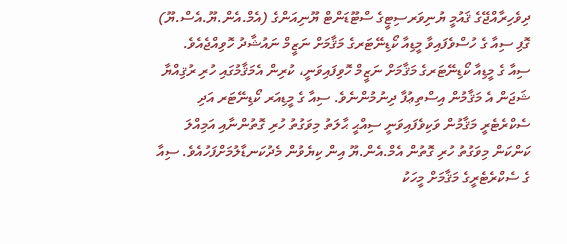ދިވެހިރާއްޖޭގެ ޤައުމީ ޔުނިވަރސިޓީގެ ސްޓޫޑަންޓް ޔޫނިއަންގެ (އެމް.އެން.ޔޫ.އެސް.ޔޫ) ގޮފި ސިއާ ގެ ހުސްވެފައިވާ މީޑިއާ ކޯޑިނޭޓަރގެ މަޤާމަށް ނަޒީމް ނައުޝާދު ހޮވިއްޖެއެވެ.
ސިއާ ގެ މީޑިއާ ކޯޑިނޭޓަރގެ މަޤާމަށް ނަޒީމް ހޮވިފައިވަނީ، ކުރިން އެމަޤާމުގައި ހުރި ރުޤިއްޔާ ޝަޖަން އެ މަޤާމުން އިސްތިޢުފާ ދިނުމުންނެވެ. ސިއާ ގެ މީޑިއަރ ކޯޑިނޭޓަރ އަދި ސެކްރެޓެރީ މަޤާމުން ވަކިވެފައިވަނީ ސިއްޙީ ޙާލަތު މިވަގުތު ހުރި ގޮތުންނާއި އަމިއްލަ ކަންކަން މިވަގުތު ހުރި ގޮތުން އެމް.އެން.ޔޫ އިން ކިޔެވުން މެދުކަނޑާލުމަށްފަހުއެވެ. ސިއާ ގެ ސެކްރެޓެރީގެ މަޤާމަށް މީހަކު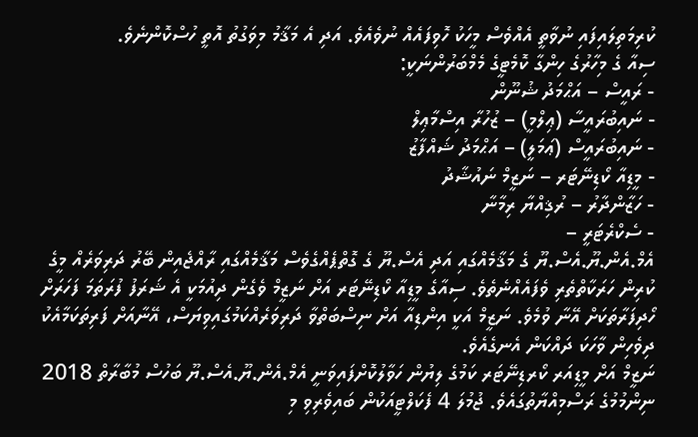ކުރިމަތިލައިފައި ނުވާތީ އެއްވެސް މީހަކު ހޮވިފައެއް ނުވެއެވެ. އަދި އެ މަޤާމު މިވަގުތު އޮތީ ހުސްކޮންނެވެ.
ސިއާ ގެ މިހާރުގެ ހިންގާ ކޮމެޓީގެ މެމްބަރުންނަކީ:
- ރައީސް – އަޙްމަދު ޝުނޫން
- ނައިބުރައީސާ (ޢިލްމީ) – ޒުހުރާ އިސްމާޢިލް
- ނައިބުރައީސް (ޢަމަލީ) – އަޙްމަދު ޝައްފާޒު
- މީޑިއާ ކޯޑިނޭޓަރ – ނަޒީމް ނައުޝާދު
- ހަޒާންދާރު – ރުޤިއްޔާ ރިމާނާ
- ސެކްރެޓަރީ –
އެމް.އެން.ޔޫ.އެސް.ޔޫ ގެ މަޤާމެއްގައި އަދި އެސް.ޔޫ ގެ ގޮތްޕެއްގެވެސް މަޤާމެއްގައި ރާއްޖެއިން ބޭރު ދަރިވަރެއް މީގެ ކުރިން ހަރަކާތްތެރި ވެފައެއްނެތެވެ. ސިއާގެ މީޑިއާ ކޯޑިނޭޓަރ އަށް ނަޒީމް ވެގެން ދިއުމަކީ އެ ޝަރަފު ފުރަތަމަ ފަހަރަށް ހޯދިފަރާތަކަށް އޭނާ ވުމެވެ. ނަޒީމް އަކީ އިންޑިއާ އަށް ނިސްބަތްވާ ދަރިވަރެއްކަމުގައިވިޔަސް، އޭނާއަށް ފަރިތަކަމާއެކު ދިވެހިން ވާހަކަ ދައްކަން އެނގެއެވެ.
ނަޒީމް އަށް މީޑިއަރ ކޯރޑިނޭޓަރ ކަމުގެ ލިޔުން ހަވާލުކޮށްފައިވަނީ އެމް.އެން.ޔޫ.އެސް.ޔޫ ބަހުސް މުބާރާތް 2018 ނިންމުމުގެ ރަސްމިއްޔާތުގައެވެ. ޖުމުލަ 4 ފެކަލްޓީއަކުން ބައިވެރިވި މި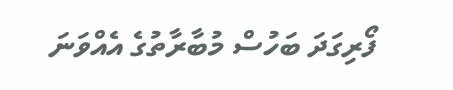ފޯރިގަދަ ބަހުސް މުބާރާތުގެ އެއްވަނަ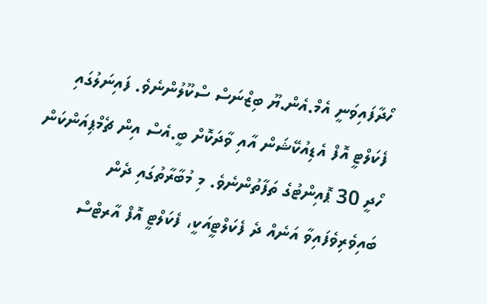ހޯދާފައިވަނީ އެމް.އެން.ޔޫ ބިޒްނަސް ސްކޫލުންނެވެ. ފައިނަލުގައި ފެކަލްޓީ އޮފް އެޑިއުކޭޝަން އާއި ވާދަކޮށް ބީ.އެސް އިން ޗެމްޕިއަންކަން ހޯދީ 30 ޕޮއިންޓުގެ ތަފާތުންނެވެ. މި މުބާރާތުގައި ދެން ބައިވެރިވެފައިވާ އަނެއް ދެ ފެކަލްޓީއަކީ، ފެކަލްޓީ އޮފް އާރޓްސް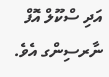އަދި ސްކޫލް އޮފް ނާރސިންގ އެވެ.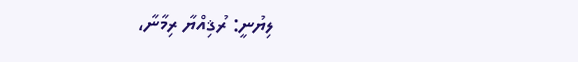ލިޔުނީ: ރުޤިއްޔާ ރިމާނާ،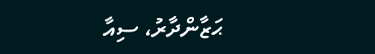ޙަޒާންދާރު، ސިއާ